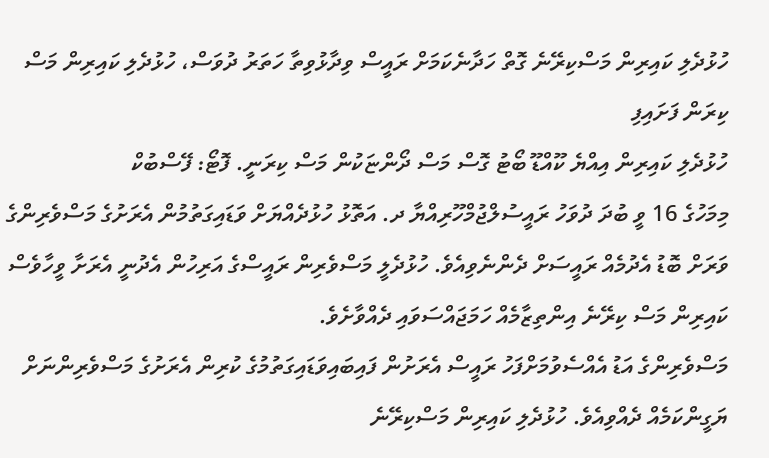ހުޅުދެލި ކައިރިން މަސްކިރޭނެ ގޮތް ހަދާނެކަމަށް ރައީސް ވިދާޅުވިތާ ހަތަރު ދުވަސް، ހުޅުދެލި ކައިރިން މަސް ކިރަން ފަށައިފި
ހުޅުދެލި ކައިރިން އިއްޔެ ކޫއްޑޫ ބޯޓު ގޮސް މަސް ދޯންޏަކުން މަސް ކިރަނީ. ފޮޓޯ: ފޭސްބުކް
މިމަހުގެ 16 ވީ ބުދަ ދުވަހު ރައީސުލްޖުމްހޫރިއްޔާ ދ. އަތޮޅު ހުޅުދެއްޔަށް ވަޑައިގަތުމުން އެރަށުގެ މަސްވެރިންގެ ވަރަށް ބޮޑު އެދުމެއް ރައީސަށް ދެންނެވިއެވެ. ހުޅުދެލީ މަސްވެރިން ރައީސްގެ އަރިހުން އެދުނީ އެރަށާ ވީހާވެސް ކައިރިން މަސް ކިރޭނެ އިންތިޒާމެއް ހަމަޖައްސަވައި ދެއްވާށެވެ.
މަސްވެރިންގެ އަޑު އެއްސެވުމަށްފަހު ރައީސް އެރަށުން ފައިބައިވަޑައިގަތުމުގެ ކުރިން އެރަށުގެ މަސްވެރިންނަށް ޔަގީންކަމެއް ދެއްވިއެވެ. ހުޅުދެލި ކައިރިން މަސްކިރޭނެ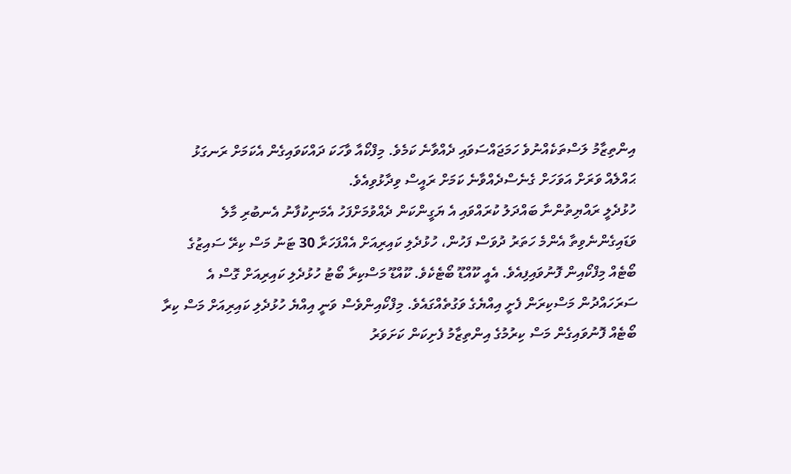އިންތިޒާމު ލަސްތަކެއްނުވެ ހަމަޖައްސަވައި ދެއްވާނެ ކަމެވެ. މިފްކޯއާ ވާހަކަ ދައްކަވައިގެން އެކަމަށް ރަނގަޅު ޙައްލެއް ވަރަށް އަވަހަށް ގެނެސްދެއްވާނެ ކަމަށް ރައީސް ވިދާޅުވިއެވެ.
ހުޅުދެލީ ރައްޔިތުންނާ ބައްދަލު ކުރައްވައި އެ ޔަގީންކަން ދެއްވުމަށްފަހު އެމަނިކުފާނު އެނބުރި މާލެ ވަޑައިގެންނެވިތާ އެންމެ ހަތަރު ދުވަސް ފަހުން، ހުޅުދެލި ކައިރިއަށް އެއްފަހަރާ 30 ޓަނު މަސް ކިރޭ ސައިޒުގެ ބޯޓެއް މިފްކޯއިން ފޮނުވައިފިއެވެ. އެއީ ކޫއްޑޫ ބޯޓެކެވެ. ކޫއްޑޫ މަސްކިރާ ބޯޓު ހުޅުދެލި ކައިރިއަށް ގޮސް އެ ސަރަހައްދުން މަސްކިރަން ފެށީ އިއްޔެގެ ވަގުތެއްގައެވެ. މިފްކޯއިންވެސް ވަނީ އިއްޔެ ހުޅުދެލި ކައިރިއަށް މަސް ކިރާ ބޯޓެއް ފޮނުވައިގެން މަސް ކިރުމުގެ އިންތިޒާމު ފެށިކަން ކަށަވަރު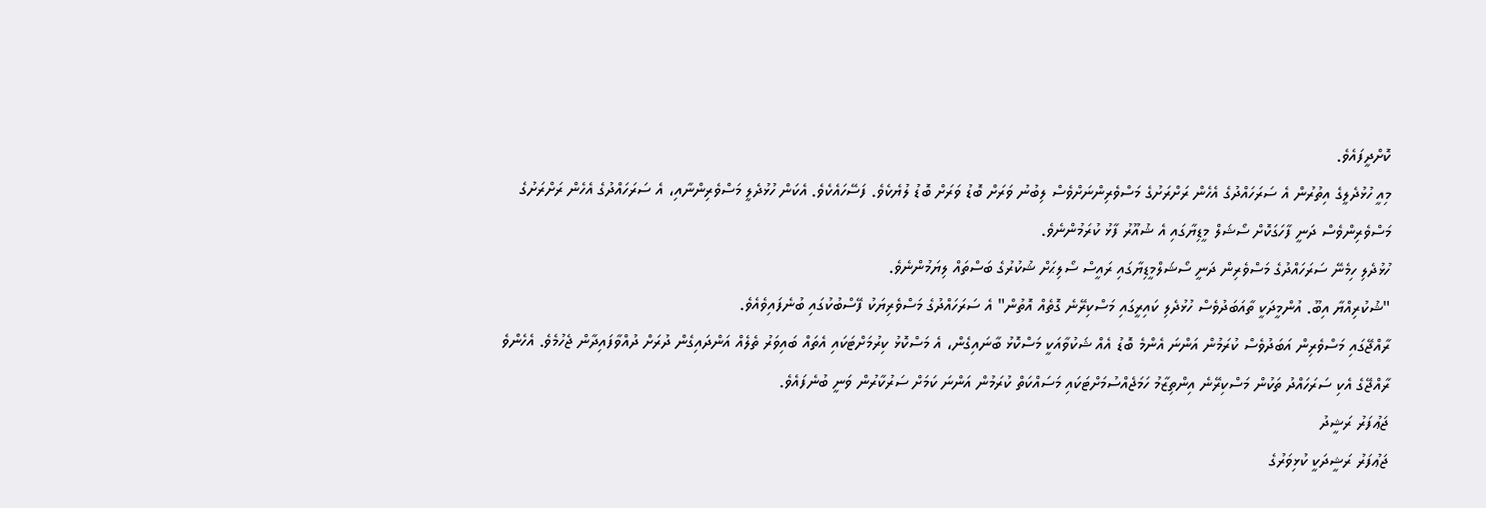ކޮށްދީފައެވެ.
މިއީ ހުޅުދެލީގެ އިތުރުން އެ ސަރަހައްދުގެ އެހެން ރަށްރަށުގެ މަސްވެރިންނަށްވެސް ލިބުނު ވަރަށް ބޮޑު ވަރަށް ބޮޑު ލުޔެކެވެ. ފަސޭހައެކެވެ. އެކަން ހުޅުދެލީ މަސްވެރިންނާއި، އެ ސަރަހައްދުގެ އެހެން ރަށްރަށުގެ މަސްވެރިންވެސް ދަނީ ފާހަގަކޮށް ސޯޝަލް މީޑިޔާގައި އެ ޝުއޫރު ފާޅު ކުރަމުންނެވެ.
ހުޅުދެލި ހިމެނޭ ސަރަހައްދުގެ މަސްވެރިން ދަނީ ސޯޝަލްމީޑިޔާގައި ރައީސް ސޯލިޙަށް ޝުކުރުގެ ބަސްތައް ލިޔަމުންނެވެ.
"ޝުކުރިއްޔާ އިބޫ. އުންމީދަކީ ތާއަބަދުވެސް ހުޅުދެލި ކައިރީގައި މަސްކިރޭނެ ގޮތެއް އޮތުން" އެ ސަރަހައްދުގެ މަސްވެރިޔަކު ފޭސްބުކުގައި ބުނެފައިވެއެވެ.
ރާއްޖޭގައި މަސްވެރިން އަބަދުވެސް ކުރަމުން އަންނަ އެންމެ ބޮޑު އެއް ޝަކުވާއަކީ މަސްކޮޅު ބާނައިގެން، އެ މަސްކޮޅު ކިރުމަށްޓަކައި އެތައް ބައިވަރު ތެލެއް އަންދައިގެން ދުރަށް ދުއްވާފައިދާން ޖެހުމެވެ. އެހެންވެ ރާއްޖޭގެ އެކި ސަރަހައްދު ތަކުން މަސްކިރޭނެ އިންތިޒާމު ހަމަޖެއްސުމަށްޓަކައި މަސައްކަތް ކުރަމުން އަންނަ ކަމަށް ސަރުކާރުން ވަނީ ބުނެފައެވެ.
ޖަޢުފަރު ރަޝީދު
ޖަޢުފަރު ރަޝީދަކީ ކުޅިވަރުގެ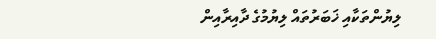ލިޔުންތަކާއި ޚަބަރުތައް ލިޔުމުގެ ދާއިރާއިން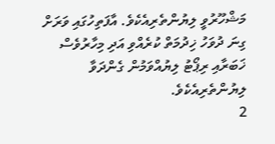މަޝްހޫރުވީ ލިޔުންތެރިއެކެވެ. އާފަތިހުގައި ވަރަށް ގިނަ ދުވަހު ޚިދުމަތް ކުރެއްވި އަދި މިހާރުވެސް ޚަބަރާއި ރިޕޯޓު ލިޔުއްވަމުން ގެންދަވާ ލިޔުންތެރިއެކެވެ.
2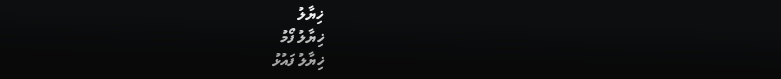ޚިޔާލު
ޚިޔާލު ފޯމު
ޚިޔާލު ފައުޅު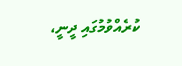ކުރެއްވުމުގައި ދީނީ،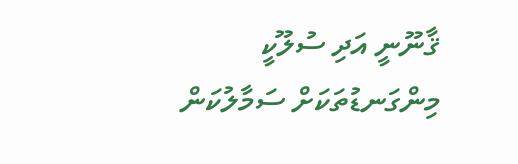ޤާނޫނީ އަދި ސުލޫކީ މިންގަނޑުތަކަށް ސަމާލުކަން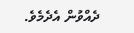ދެއްވުން އެދެމެވެ.